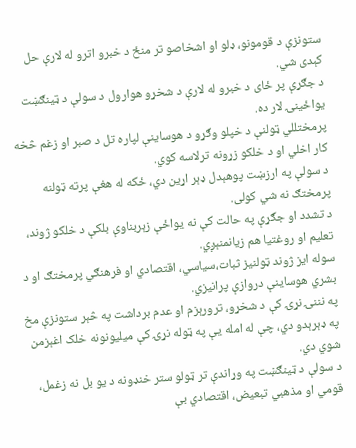ستونزې د قومونو، ډلو او اشخاصو تر منځ د خبرو اترو له لارې حل کېدی شي.
د جګړې پر ځای د خبرو له لارې د شخړو هوارول د سولې د ټینګښت یواځینۍ لار ده.
پرمختللي ټولنې د خپلو وګړو د هوساینې لپاره تل د صبر او زغم څخه کار اخلي او د خلکو زړونه ترلاسه کوي.
د سولې په ارزښت پوهېدل ډېر اړین دي، ځکه له هغې پرته ټولنه پرمختګ نه شي کولی.
د تشدد او جګړې په حالت کې نه یواځې زېربناوې بلکې د خلکو ژوند، تعلیم او روغتیا هم زیانمنېږي.
سوله ایز ژوند ټولنیز ثبات،سیاسي، اقتصادي او فرهنګي پرمختګ او د بشري هوساینې دروازې پرانیزي.
په نننۍ نړۍ کې د شخړو، ترورېزم او عدم برداشت په څېر ستونزې مخ په ډېرېدو دي، چې له امله یې په ټوله نړۍ کې میلیونونه خلک اغېزمن شوي دي.
د سولې د ټینګښت په وړاندې تر ټولو ستر خنډونه د یو بل نه زغمل، قومي او مذهبي تبعیض، اقتصادي بې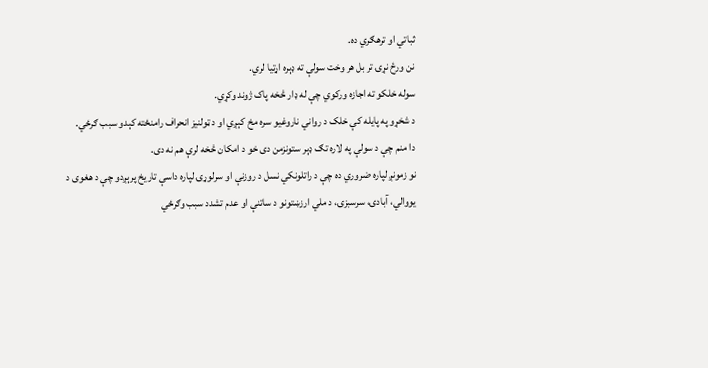ثباتي او ترهګري ده.
نن ورځ نړۍ تر بل هر وخت سولې ته ډېره اړتیا لري.
سوله خلکو ته اجازه ورکوي چې له ډار څخه پاک ژوند وکړي.
د شخړو په پایله کې خلک د رواني ناروغیو سره مخ کېږي او د ټولنیز انحراف رامنځته کېدو سبب ګرځي.
دا منم چې د سولې په لاره تګ ډېر ستونزمن دی خو د امکان څخه لرې هم نه دی.
نو زمونږ لپاره ضروري ده چې د راتلونکي نسل د روزنې او سرلوړۍ لپاره داسې تاریخ پرېږدو چې د هغوی د یووالي، آبادۍ، سرسبزۍ، د ملي ارزښتونو د ساتنې او عدم تشدد سبب وګرځي